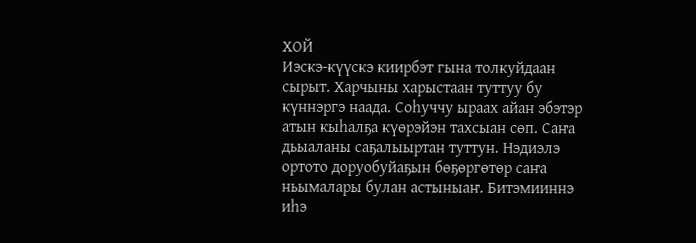ХОЙ
Иэскэ-күүскэ киирбэт гына толкуйдаан сырыт. Харчыны харыстаан туттуу бу күннэргэ наада. Соһуччу ыраах айан эбэтэр атын кыһалҕа күөрэйэн тахсыан сөп. Саҥа дьыаланы саҕалыыртан туттун. Нэдиэлэ ортото доруобуйаҕын бөҕөргөтөр саҥа ньымалары булан астыныаҥ. Битэмииннэ иһэ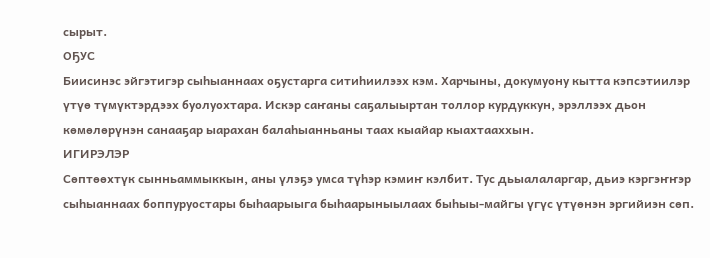сырыт.
ОҔУС
Биисинэс эйгэтигэр сыһыаннаах оҕустарга ситиһиилээх кэм. Харчыны, докумуону кытта кэпсэтиилэр үтүө түмүктэрдээх буолуохтара. Искэр саҥаны саҕалыыртан толлор курдуккун, эрэллээх дьон көмөлөрүнэн санааҕар ыарахан балаһыанньаны таах кыайар кыахтааххын.
ИГИРЭЛЭР
Сөптөөхтүк сынньаммыккын, аны үлэҕэ умса түһэр кэмиҥ кэлбит. Тус дьыалаларгар, дьиэ кэргэҥҥэр сыһыаннаах боппуруостары быһаарыыга быһаарыныылаах быһыы-майгы үгүс үтүөнэн эргийиэн сөп.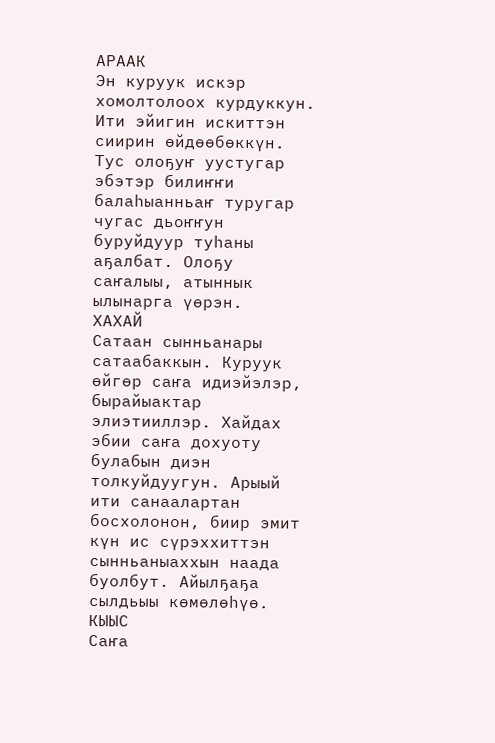АРААК
Эн куруук искэр хомолтолоох курдуккун. Ити эйигин искиттэн сиирин өйдөөбөккүн. Тус олоҕуҥ уустугар эбэтэр билиҥҥи балаһыанньаҥ туругар чугас дьоҥҥун буруйдуур туһаны аҕалбат. Олоҕу саҥалыы, атыннык ылынарга үөрэн.
ХАХАЙ
Сатаан сынньанары сатаабаккын. Куруук өйгөр саҥа идиэйэлэр, бырайыактар элиэтииллэр. Хайдах эбии саҥа дохуоту булабын диэн толкуйдуугун. Арыый ити санаалартан босхолонон, биир эмит күн ис сүрэххиттэн сынньаныаххын наада буолбут. Айылҕаҕа сылдьыы көмөлөһүө.
КЫЫС
Саҥа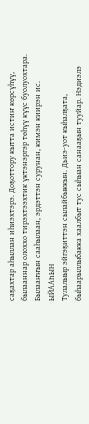саҕахтар аһыллан иһиэхтэрэ. Доҕоттору кытта истиҥ көрсүһүү, былааннар олоххо тирэхтээхтик үктэнэргэр төһүү күүс буолуохтара. Былааҥҥын сааһылаан, эрдэттэн сурунан, кимэн киирэн ис.
ЫЙААҺЫН
Тулалыыр эйгэҕиттэн сылайбыккын. Дьиэ-уот кыһалҕата, быһаарыллыбакка хаалбыт тус сыһыан санааҕын тууйар. Нэдиэлэ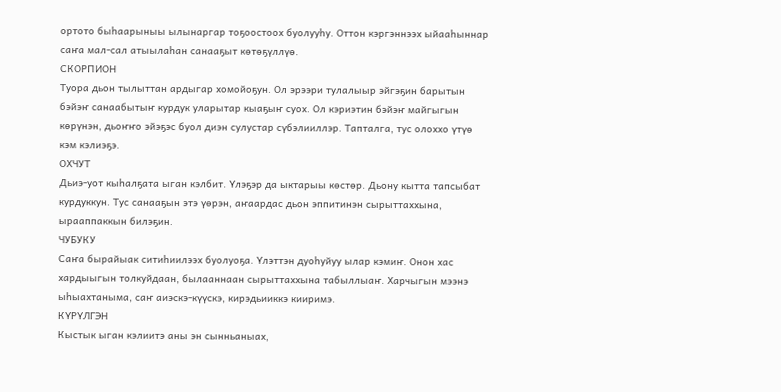ортото быһаарыныы ылынаргар тоҕоостоох буолууһу. Оттон кэргэннээх ыйааһыннар саҥа мал-сал атыылаһан санааҕыт көтөҕүллүө.
СКОРПИОН
Туора дьон тылыттан ардыгар хомойоҕун. Ол эрээри тулалыыр эйгэҕин барытын бэйэҥ санаабытыҥ курдук уларытар кыаҕыҥ суох. Ол кэриэтин бэйэҥ майгыгын көрүнэн, дьоҥҥо эйэҕэс буол диэн сулустар сүбэлииллэр. Тапталга, тус олоххо үтүө кэм кэлиэҕэ.
ОХЧУТ
Дьиэ-уот кыһалҕата ыган кэлбит. Үлэҕэр да ыктарыы көстөр. Дьону кытта тапсыбат курдуккун. Тус санааҕын этэ үөрэн, аҥаардас дьон эппитинэн сырыттаххына, ырааппаккын билэҕин.
ЧУБУКУ
Саҥа бырайыак ситиһиилээх буолуоҕа. Үлэттэн дуоһуйуу ылар кэмиҥ. Онон хас хардыыгын толкуйдаан, былааннаан сырыттаххына табыллыаҥ. Харчыгын мээнэ ыһыахтаныма, саҥ аиэскэ-күүскэ, кирэдьииккэ кииримэ.
КҮРҮЛГЭН
Кыстык ыган кэлиитэ аны эн сынньаныах,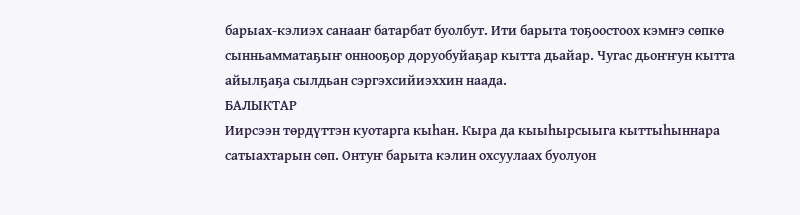барыах-кэлиэх санааҥ батарбат буолбут. Ити барыта тоҕоостоох кэмҥэ сөпкө сынньамматаҕыҥ оннооҕор доруобуйаҕар кытта дьайар. Чугас дьоҥҥун кытта айылҕаҕа сылдьан сэргэхсийиэххин наада.
БАЛЫКТАР
Иирсээн төрдүттэн куотарга кыһан. Кыра да кыыһырсыыга кыттыһыннара сатыахтарын сөп. Онтуҥ барыта кэлин охсуулаах буолуон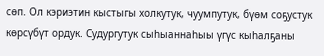сөп. Ол кэриэтин кыстыгы холкутук, чуумпутук, бүөм соҕустук көрсүбүт ордук. Судургутук сыһыаннаһыы үгүс кыһалҕаны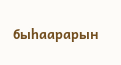быһаарарын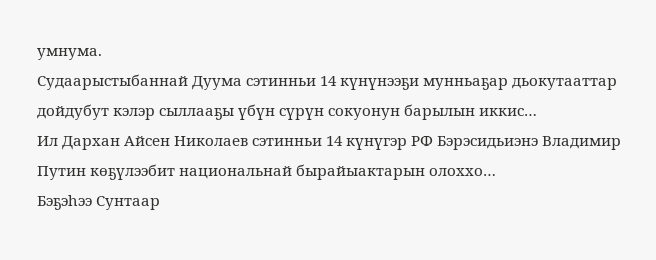умнума.
Судаарыстыбаннай Дуума сэтинньи 14 күнүнээҕи мунньаҕар дьокутааттар дойдубут кэлэр сыллааҕы үбүн сүрүн сокуонун барылын иккис…
Ил Дархан Айсен Николаев сэтинньи 14 күнүгэр РФ Бэрэсидьиэнэ Владимир Путин көҕүлээбит национальнай бырайыактарын олоххо…
Бэҕэһээ Сунтаар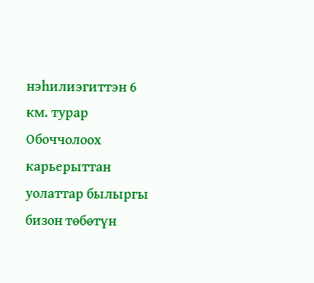нэһилиэгиттэн 6 км. турар Обоччолоох карьерыттан уолаттар былыргы бизон төбөтүн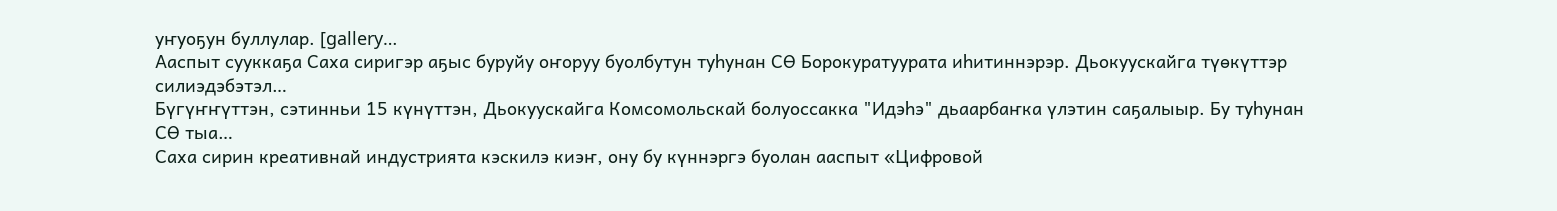уҥуоҕун буллулар. [gallery…
Ааспыт сууккаҕа Саха сиригэр аҕыс буруйу оҥоруу буолбутун туһунан СӨ Борокуратуурата иһитиннэрэр. Дьокуускайга түөкүттэр силиэдэбэтэл…
Бүгүҥҥүттэн, сэтинньи 15 күнүттэн, Дьокуускайга Комсомольскай болуоссакка "Идэһэ" дьаарбаҥка үлэтин саҕалыыр. Бу туһунан СӨ тыа…
Саха сирин креативнай индустрията кэскилэ киэҥ, ону бу күннэргэ буолан ааспыт «Цифровой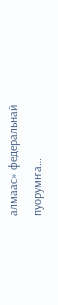алмаас» федеральнай пуорумҥа…